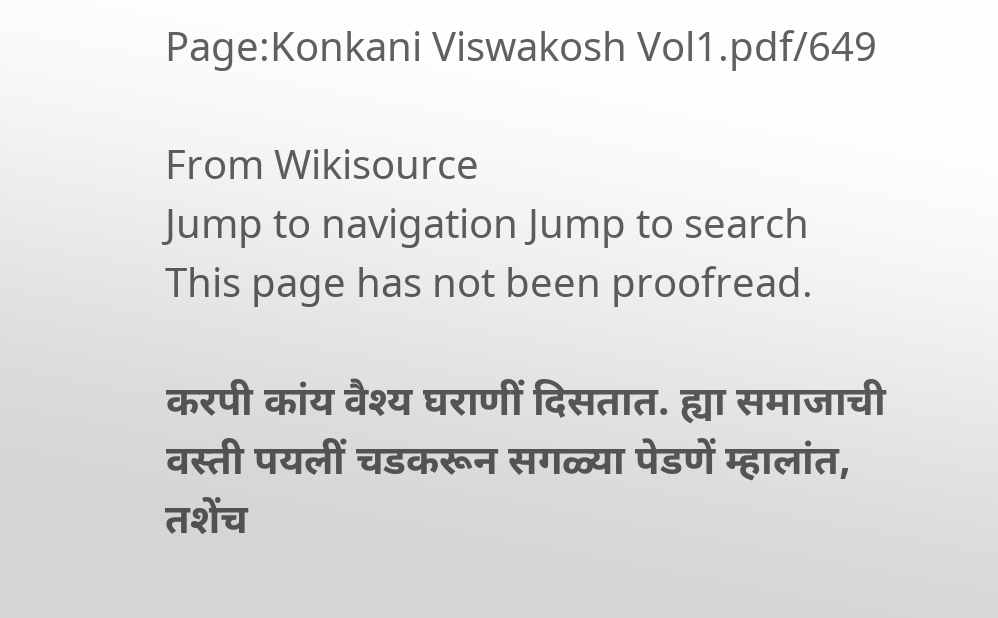Page:Konkani Viswakosh Vol1.pdf/649

From Wikisource
Jump to navigation Jump to search
This page has not been proofread.

करपी कांय वैश्य घराणीं दिसतात. ह्या समाजाची वस्ती पयलीं चडकरून सगळ्या पेडणें म्हालांत, तशेंच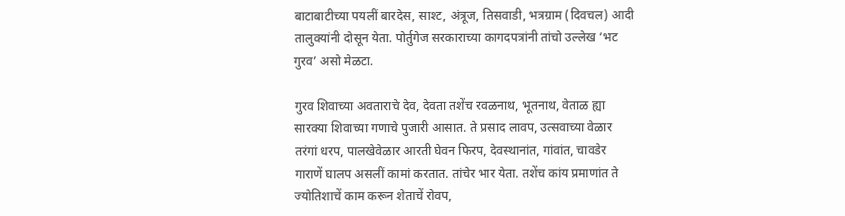बाटाबाटीच्या पयलीं बारदेस, साश्ट, अंत्रूज, तिसवाडी, भत्रग्राम (दिवचल) आदी तालुक्यांनी दोसून येता. पोर्तुगेज सरकाराच्या कागदपत्रांनी तांचो उल्लेख ‘भट गुरव’ असो मेळटा.

गुरव शिवाच्या अवताराचे देव, देवता तशेंच रवळनाथ, भूतनाथ, वेताळ ह्या सारक्या शिवाच्या गणाचे पुजारी आसात. ते प्रसाद लावप, उत्सवाच्या वेळार तरंगां धरप, पालखेवेळार आरती घेवन फिरप, देवस्थानांत, गांवांत, चावडेर गाराणें घालप असलीं कामां करतात. तांचेर भार येता. तशेंच कांय प्रमाणांत ते ज्योतिशाचें काम करून शेताचें रोवप,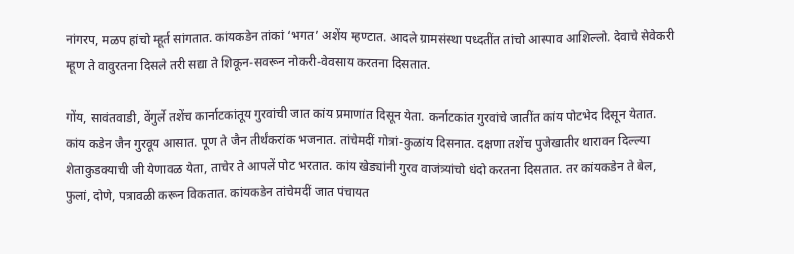नांगरप, मळप हांचो म्हूर्त सांगतात. कांयकडेन तांकां ‘भगत’ अशेंय म्हण्टात. आदले ग्रामसंस्था पध्दतींत तांचो आस्पाव आशिल्लो. देवाचे सेवेकरी म्हूण ते वावुरतना दिसले तरी सद्या ते शिकून-सवरून नोकरी-वेवसाय करतना दिसतात.

गोंय, सावंतवाडी, वेंगुर्ले तशेंच कार्नाटकांतूय गुरवांची जात कांय प्रमाणांत दिसून येता. कर्नाटकांत गुरवांचे जातींत कांय पोटभेद दिसून येतात. कांय कडेन जैन गुरवूय आसात. पूण ते जैन तीर्थंकरांक भजनात. तांचेमदीं गोत्रां-कुळांय दिसनात. दक्षणा तशेंच पुजेखातीर थारावन दिल्ल्या शेताकुडक्याची जी येणावळ येता, ताचेर ते आपलें पोट भरतात. कांय खेड्यांनी गुरव वाजंत्र्यांचो धंदो करतना दिसतात. तर कांयकडेन ते बेल, फुलां, दोणे, पत्रावळी करून विकतात. कांयकडेन तांचेमदीं जात पंचायत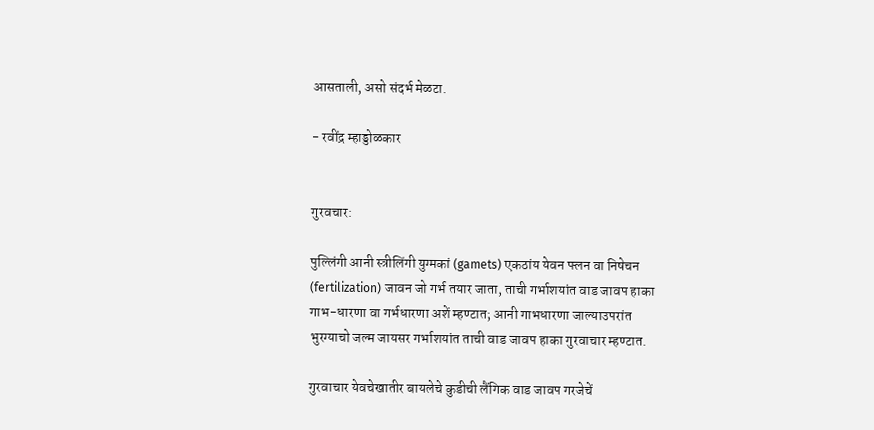आसताली, असो संदर्भ मेळटा.

- रवींद्र म्हाड्डोळकार


गुरवचार:

पुल्लिंगी आनी स्त्रीलिंगी युग्मकां (gamets) एकठांय येवन फ्लन वा निषेचन (fertilization) जावन जो गर्भ तयार जाता, ताची गर्भाशयांत वाड जावप हाका गाभ-धारणा वा गर्भधारणा अशें म्हण्टात; आनी गाभधारणा जाल्याउपरांत भुरग्याचो जल्म जायसर गर्भाशयांत ताची वाड जावप हाका गुरवाचार म्हण्टात.

गुरवाचार येवचेखातीर बायलेचे कुडीची लैंगिक वाड जावप गरजेचें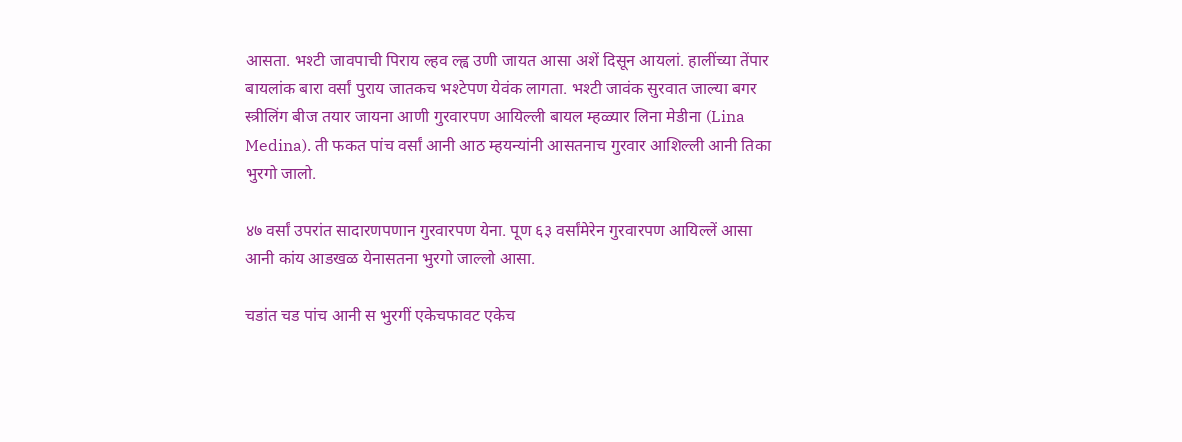आसता. भश्टी जावपाची पिराय ल्हव ल्ह्व उणी जायत आसा अशें दिसून आयलां. हालींच्या तेंपार बायलांक बारा वर्सां पुराय जातकच भश्टेपण येवंक लागता. भश्टी जावंक सुरवात जाल्या बगर स्त्रीलिंग बीज तयार जायना आणी गुरवारपण आयिल्ली बायल म्हळ्यार लिना मेडीना (Lina Medina). ती फकत पांच वर्सां आनी आठ म्हयन्यांनी आसतनाच गुरवार आशिल्ली आनी तिका भुरगो जालो.

४७ वर्सां उपरांत सादारणपणान गुरवारपण येना. पूण ६३ वर्सांमेरेन गुरवारपण आयिल्लें आसा आनी कांय आडखळ येनासतना भुरगो जाल्लो आसा.

चडांत चड पांच आनी स भुरगीं एकेचफावट एकेच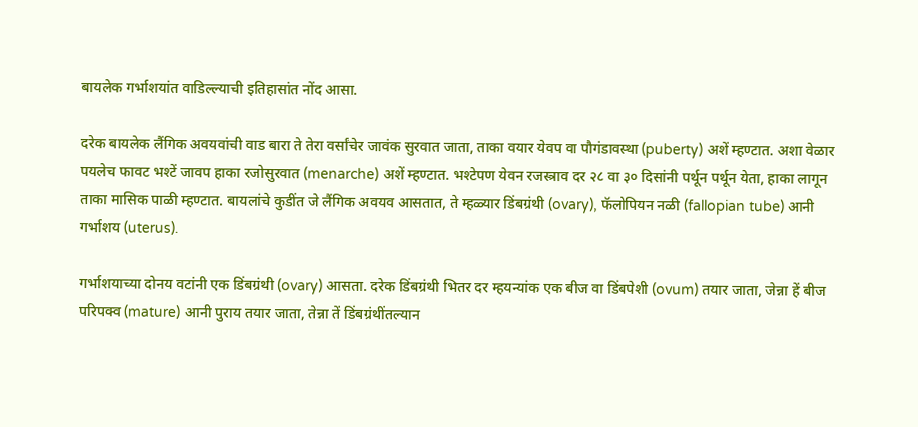बायलेक गर्भाशयांत वाडिल्ल्याची इतिहासांत नोंद आसा.

दरेक बायलेक लैंगिक अवयवांची वाड बारा ते तेरा वर्सांचेर जावंक सुरवात जाता, ताका वयार येवप वा पौगंडावस्था (puberty) अशें म्हण्टात. अशा वेळार पयलेच फावट भश्टें जावप हाका रजोसुरवात (menarche) अशें म्हण्टात. भश्टेपण येवन रजस्त्राव दर २८ वा ३० दिसांनी पर्थून पर्थून येता, हाका लागून ताका मासिक पाळी म्हण्टात. बायलांचे कुडींत जे लैंगिक अवयव आसतात, ते म्हळ्यार डिंबग्रंथी (ovary), फॅलोपियन नळी (fallopian tube) आनी गर्भाशय (uterus).

गर्भाशयाच्या दोनय वटांनी एक डिंबग्रंथी (ovary) आसता. दरेक डिंबग्रंथी भितर दर म्हयन्यांक एक बीज वा डिंबपेशी (ovum) तयार जाता, जेन्ना हें बीज परिपक्व (mature) आनी पुराय तयार जाता, तेन्ना तें डिंबग्रंथींतल्यान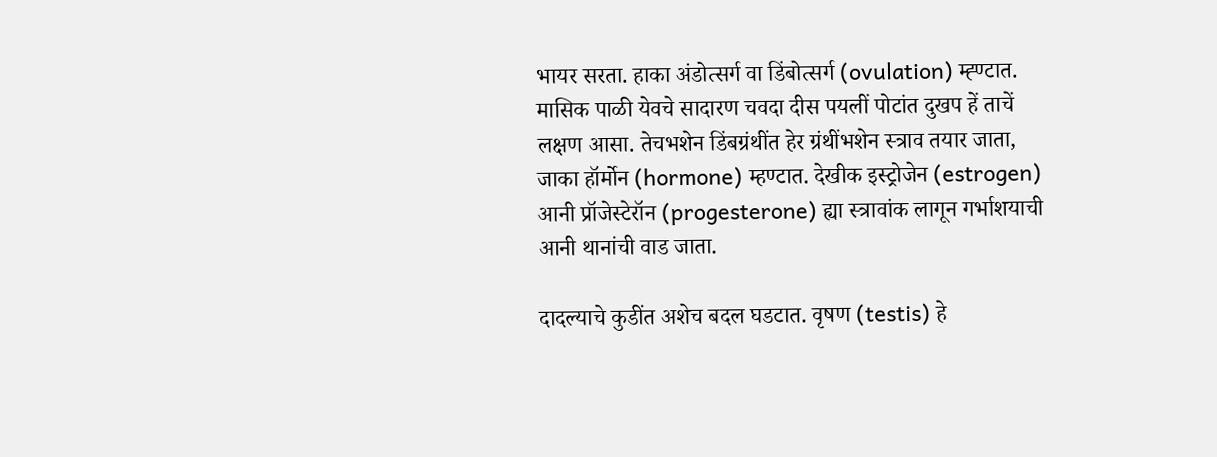भायर सरता. हाका अंडोत्सर्ग वा डिंबोत्सर्ग (ovulation) म्ह्ण्टात. मासिक पाळी येवचे सादारण चवदा दीस पयलीं पोटांत दुखप हें ताचें लक्षण आसा. तेचभशेन डिंबग्रंथींत हेर ग्रंथींभशेन स्त्राव तयार जाता, जाका हॉर्मोन (hormone) म्हण्टात. देखीक इस्ट्रोजेन (estrogen) आनी प्रॉजेस्टेरॉन (progesterone) ह्या स्त्रावांक लागून गर्भाशयाची आनी थानांची वाड जाता.

दादल्याचे कुडींत अशेच बदल घडटात. वृषण (testis) हे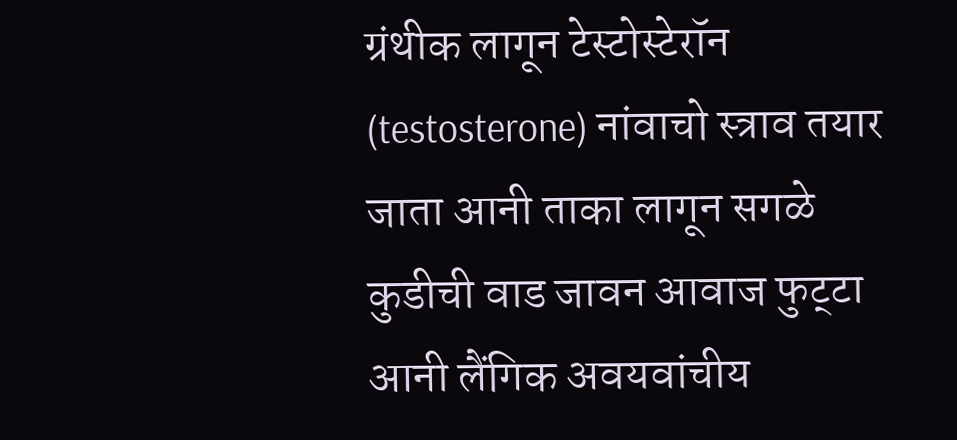ग्रंथीक लागून टेस्टोस्टेरॉन (testosterone) नांवाचो स्त्राव तयार जाता आनी ताका लागून सगळे कुडीची वाड जावन आवाज फुट्‌टा आनी लैंगिक अवयवांचीय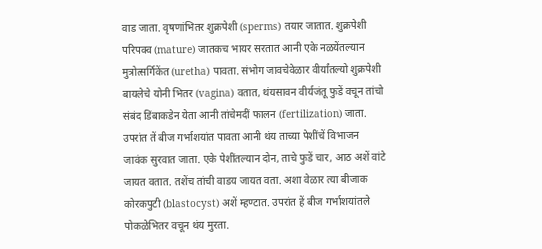वाड जाता. वृषणांभितर शुक्रपेशी (sperms) तयार जातात. शुक्रपेशी परिपक्व (mature) जातकच भायर सरतात आनी एके नळयेंतल्यान मुत्रोत्सर्गिकेंत (uretha) पावता. संभोग जावचेवेळार वीर्यांतल्यो शुक्रपेशी बायलेचे योनी भितर (vagina) वतात, थंयसावन वीर्यजंतू फुडें वचून तांचो संबंद डिंबाकडेन येता आनी तांचेमदीं फालन (fertilization) जाता. उपरांत तें बीज गर्भाशयांत पावता आनी थंय ताच्या पेशींचें विभाजन जावंक सुरवात जाता. एके पेशींतल्यान दोन, ताचे फुडें चार, आठ अशें वांटे जायत वतात. तशेंच तांची वाडय जायत वता. अशा वेळार त्या बीजाक कोरकपुटी (blastocyst) अशें म्हण्टात. उपरांत हें बीज गर्भाशयांतले पोकळेभितर वचून थंय मुरता.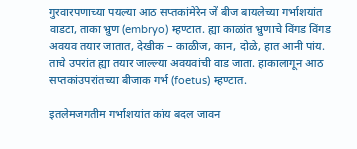गुरवारपणाच्या पयल्या आठ सप्तकांमेरेन जें बीज बायलेच्या गर्भाशयांत वाडटा, ताका भ्रुण (embryo) म्हण्टात. ह्या काळांत भ्रुणाचे विंगड विंगड अवयव तयार जातात, देखीक – काळीज, कान, दोळे, हात आनी पांय. ताचे उपरांत ह्या तयार जाल्ल्या अवयवांची वाड जाता. हाकालागून आठ सप्तकांउपरांतच्या बीजाक गर्भ (foetus) म्हण्टात.

इतलेमजगतीम गर्भाशयांत कांय बदल जावन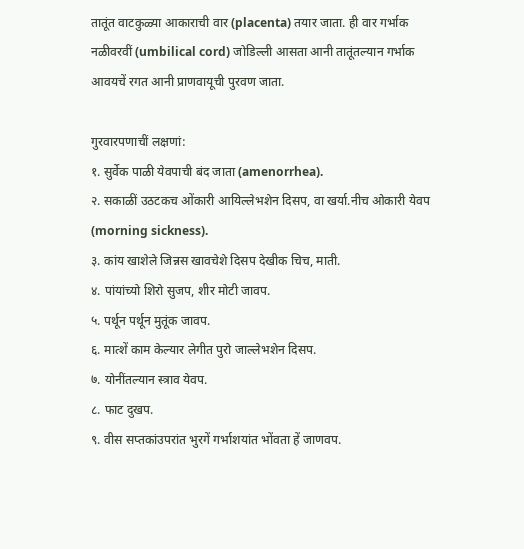तातूंत वाटकुळ्या आकाराची वार (placenta) तयार जाता. ही वार गर्भाक नळीवरवीं (umbilical cord) जोडिल्ली आसता आनी तातूंतल्यान गर्भाक आवयचें रगत आनी प्राणवायूची पुरवण जाता.

गुरवारपणाचीं लक्षणां:
१. सुर्वेक पाळी येवपाची बंद जाता (amenorrhea).
२. सकाळीं उठटकच ओंकारी आयिल्लेभशेन दिसप, वा खर्या.नीच ओकारी येवप (morning sickness).
३. कांय खाशेले जिन्नस खावचेशे दिसप देखीक चिच, माती.
४. पांयांच्यो शिरो सुजप, शीर मोटी जावप.
५. पर्थून पर्थून मुतूंक जावप.
६. मात्शें काम केल्यार लेगीत पुरो जाल्लेभशेन दिसप.
७. योनींतल्यान स्त्राव येवप.
८. फाट दुखप.
९. वीस सप्तकांउपरांत भुरगें गर्भाशयांत भोंवता हें जाणवप.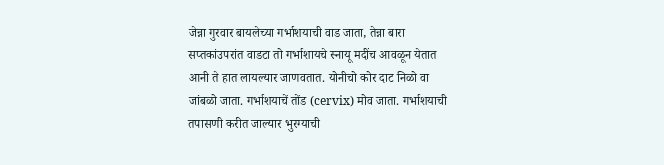जेन्ना गुरवार बायलेच्या गर्भाशयाची वाड जाता, तेन्ना बारा सप्तकांउपरांत वाडटा तो गर्भाशायचे स्नायू मदींच आवळून येतात आनी ते हात लायल्यार जाणवतात. योनीचो कोर दाट निळो वा जांबळो जाता. गर्भाशयाचें तोंड (cervix) मोव जाता. गर्भाशयाची तपासणी करीत जाल्यार भुरग्याची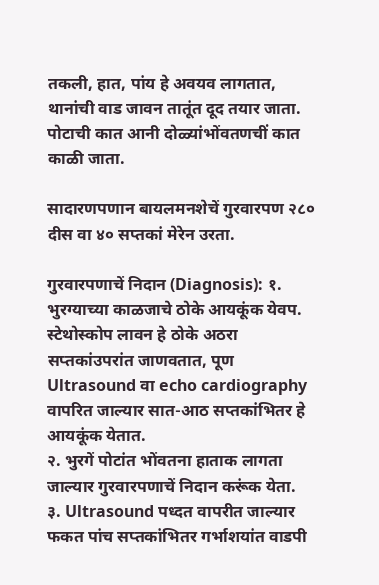तकली, हात, पांय हे अवयव लागतात, थानांची वाड जावन तातूंत दूद तयार जाता. पोटाची कात आनी दोळ्यांभोंवतणचीं कात काळी जाता.

सादारणपणान बायलमनशेचें गुरवारपण २८० दीस वा ४० सप्तकां मेरेन उरता.

गुरवारपणाचें निदान (Diagnosis): १. भुरग्याच्या काळजाचे ठोके आयकूंक येवप. स्टेथोस्कोप लावन हे ठोके अठरा सप्तकांउपरांत जाणवतात, पूण Ultrasound वा echo cardiography वापरित जाल्यार सात-आठ सप्तकांभितर हे आयकूंक येतात.
२. भुरगें पोटांत भोंवतना हाताक लागता जाल्यार गुरवारपणाचें निदान करूंक येता.
३. Ultrasound पध्दत वापरीत जाल्यार फकत पांच सप्तकांभितर गर्भाशयांत वाडपी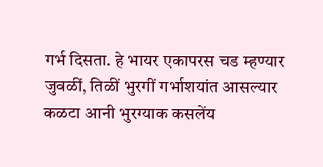गर्भ दिसता. हे भायर एकापरस चड म्हण्यार जुवळीं, तिळीं भुरगीं गर्भाशयांत आसल्यार कळटा आनी भुरग्याक कसलेंय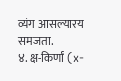व्यंग आसल्यारय समजता.
४. क्ष-किर्णां (x-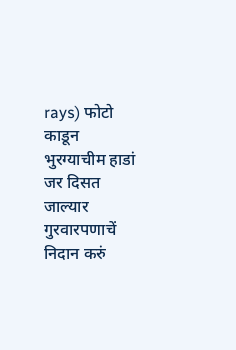rays) फोटो काडून भुरग्याचीम हाडां जर दिसत जाल्यार गुरवारपणाचें निदान करुं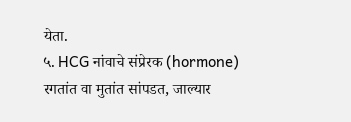येता.
५. HCG नांवाचे संप्रेरक (hormone) रगतांत वा मुतांत सांपडत, जाल्यार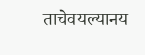ताचेवयल्यानय